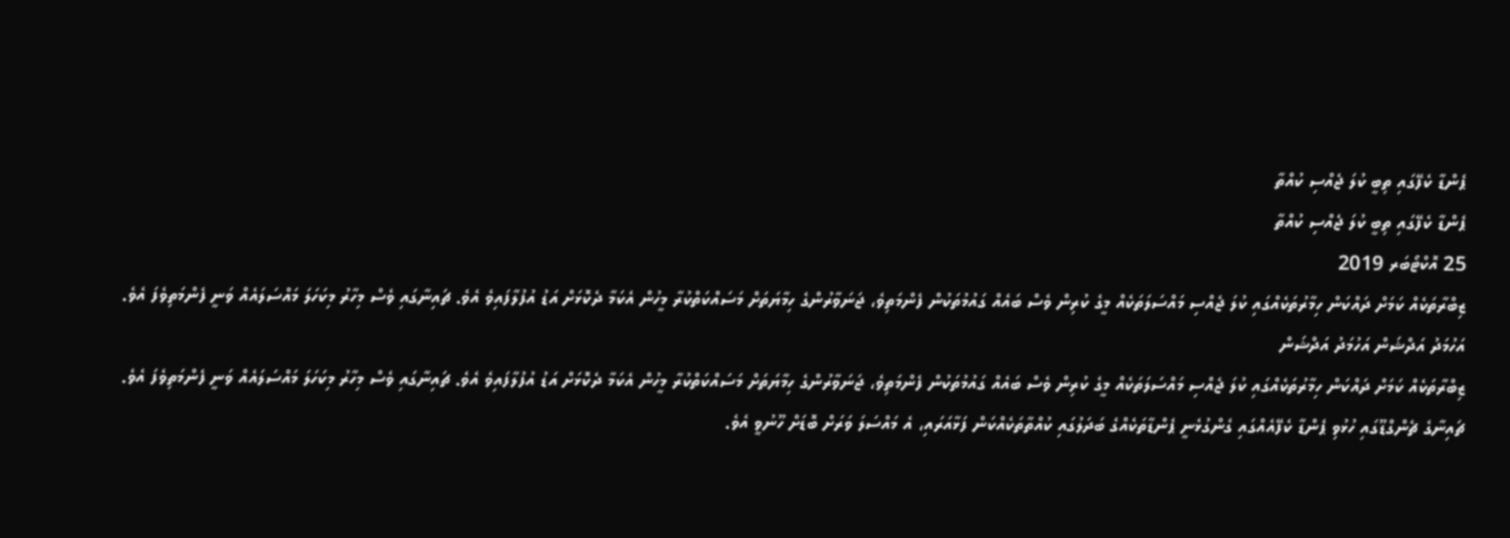ޕެންޑާ ކެފޭގައި ތިބީ ކުލަ ޖެއްސި ކުއްތާ
ޕެންޑާ ކެފޭގައި ތިބީ ކުލަ ޖެއްސި ކުއްތާ
25 އޮކްޓޯބަރ 2019
ޒިބްރާތަކެއް ކަމަށް ދައްކަން ހިމާރުތަކެއްގައި ކުލަ ޖެއްސި މައްސަލަތަކެއް މީގެ ކުރިން ވެސް ބައެއް ގައުމުތަކުން ފެންމަތިވެ، ޖަނަވާރުންގެ ހިމާޔަތަށް މަސައްކަތްކުރާ މީހުން އެކަމާ ދެކޮޅަށް އަޑު އުފުލާފައިވެ އެވެ. ޗައިނާގައި ވެސް މިހާރު މިކަހަލަ މައްސަލައެއް ވަނީ ފެންމަތިވެފަ އެވެ.
އަހުމަދު އަދްޝަން އަހުމަދު އަދްޝަން
ޒިބްރާތަކެއް ކަމަށް ދައްކަން ހިމާރުތަކެއްގައި ކުލަ ޖެއްސި މައްސަލަތަކެއް މީގެ ކުރިން ވެސް ބައެއް ގައުމުތަކުން ފެންމަތިވެ، ޖަނަވާރުންގެ ހިމާޔަތަށް މަސައްކަތްކުރާ މީހުން އެކަމާ ދެކޮޅަށް އަޑު އުފުލާފައިވެ އެވެ. ޗައިނާގައި ވެސް މިހާރު މިކަހަލަ މައްސަލައެއް ވަނީ ފެންމަތިވެފަ އެވެ.
ޗައިނާގެ ޗެންގްޑޫގައި ހުޅުވި ޕެންޑާ ކެފޭއެއްގައި ގެންގުޅެނީ ޕެންޑާތަކެއްގެ ބަދަލުގައި ކުއްތާތަކެއްކަން ފަޅާއަރައި، އެ މައްސަލަ ވަރަށް ބޮޑަށް ހޫނުވީ އެވެ.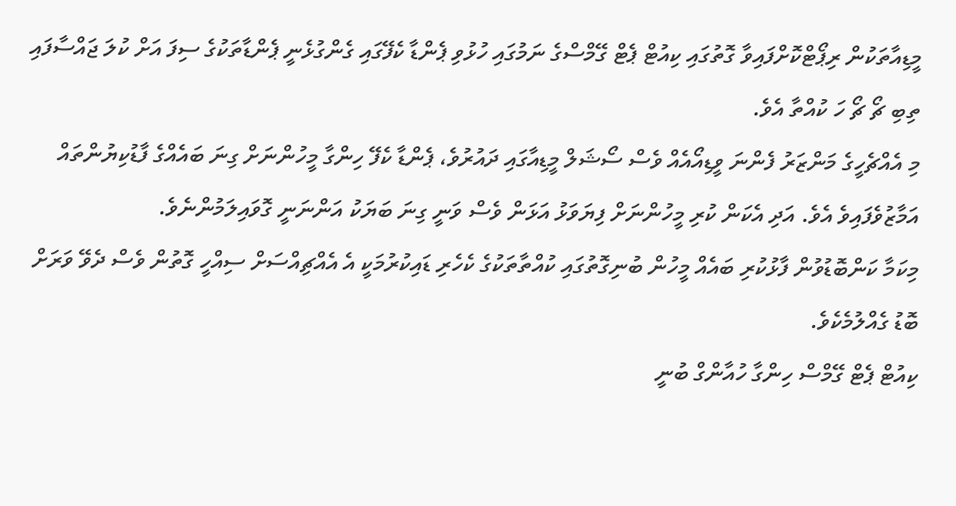މީޑިއާތަކުން ރިޕޯޓްކޮށްފައިވާ ގޮތުގައި ކިއުޓް ޕެޓް ގޭމްސްގެ ނަމުގައި ހުޅުވި ޕެންޑާ ކެފޭގައި ގެންގުޅެނީ ޕެންޑާތަކުގެ ސިފަ އަށް ކުލަ ޖައްސާފައި ތިބި ޗޯ ޗޯ ހަ ކުއްތާ އެވެ.
މި އެއްޗެހީގެ މަންޒަރު ފެންނަ ވީޑިއޯއެއް ވެސް ސޯޝަލް މީޑިއާގައި ދައުރުވެ، ޕެންޑާ ކެފޭ ހިންގާ މީހުންނަށް ގިނަ ބައެއްގެ ފާޑުކިޔުންތައް އަމާޒުވެފައިވެ އެވެ. އަދި އެކަން ކުރި މީހުންނަށް ފިޔަވަޅު އަޅަން ވެސް ވަނީ ގިނަ ބަޔަކު އަންނަނީ ގޮވައިލަމުންނެވެ.
މިކަމާ ކަންބޮޑުވުން ފާޅުކުރި ބައެއް މީހުން ބުނިގޮތުގައި ކުއްތާތަކުގެ ކެހެރި ޑައިކުރުމަކީ އެ އެއްޗިއްސަށް ސިއްހީ ގޮތުން ވެސް ދެވޭ ވަރަށް ބޮޑު ގެއްލުމެކެވެ.
ކިއުޓް ޕެޓް ގޭމްސް ހިންގާ ހުއާންގް ބުނީ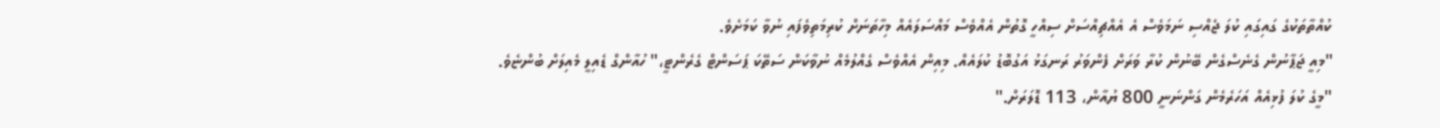ކުއްތާތަކުގެ ގައިގައި ކުލަ ޖެއްސި ނަމަވެސް އެ އެއްޗިއްސަށް ސިއްހީ ގޮތުން އެއްވެސް މައްސަލައެއް މިހާތަނަށް ކުރިމަތިވެފައި ނުވާ ކަމަށެވެ.
"މިއީ ޖަޕާނުން ގެނެސްގެން ބޭނުން ކުރާ ވަރަށް ފެންވަރު ރަނގަޅު އަގުބޮޑު ކުލައެއް. މިއިން އެއްވެސް ގެއްލުމެއް ނުވާކަން ސަތޭކަ ޕަސަންޓް ގެރެންޓީ،" ހުއާންގް ޑެއިލީ މެއިލަށް ބުންޏެވެ. "މީގެ ކުލަ ފުޅިއެއް އަހަރެމެން ގަންނަނީ 800 ޔުއާން، 113 ޑޮލަރަށް."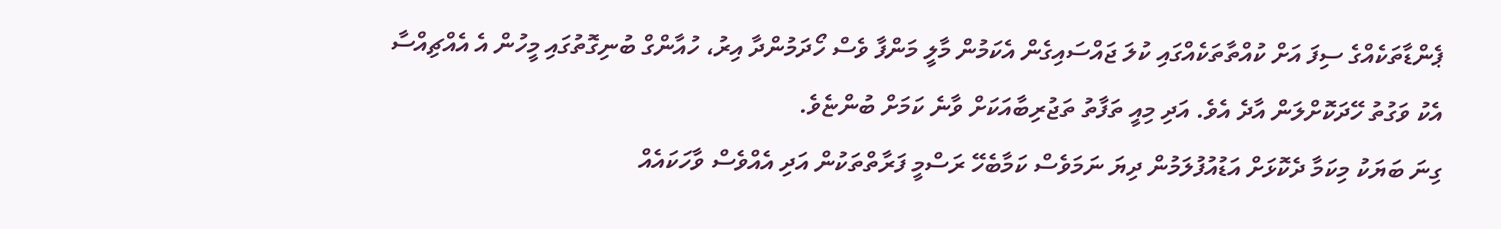ޕެންޑާތަކެއްގެ ސިފަ އަށް ކުއްތާތަކެއްގައި ކުލަ ޖައްސައިގެން އެކަމުން މާލީ މަންފާ ވެސް ހޯދަމުންދާ އިރު، ހުއާންގް ބުނިގޮތުގައި މީހުން އެ އެއްޗިއްސާ އެކު ވަގުތު ހޭދަކޮށްލަން އާދެ އެވެ. އަދި މިއީ ތަފާތު ތަޖުރިބާއަކަށް ވާނެ ކަމަށް ބުންޏެވެ.
ގިނަ ބަޔަކު މިކަމާ ދެކޮޅަށް އަޑުއުފުލަމުން ދިޔަ ނަމަވެސް ކަމާބެހޭ ރަސްމީ ފަރާތްތަކުން އަދި އެއްވެސް ވާހަކައެއް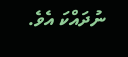ނުދައްކަ އެވެ.